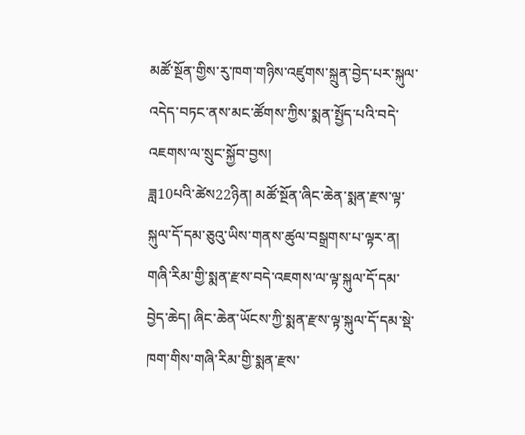མཚོ་སྔོན་གྱིས་རུ་ཁག་གཉིས་འཛུགས་སྐྲུན་བྱེད་པར་སྐུལ་འདེད་བཏང་ནས་མང་ཚོགས་ཀྱིས་སྨན་སྤྱོད་པའི་བདེ་འཇགས་ལ་སྲུང་སྐྱོབ་བྱས།
ཟླ10པའི་ཚེས22ཉིན། མཚོ་སྔོན་ཞིང་ཆེན་སྨན་རྫས་ལྟ་སྐུལ་དོ་དམ་ཅུའུ་ཡིས་གནས་ཚུལ་བསྒྲགས་པ་ལྟར་ན། གཞི་རིམ་གྱི་སྨན་རྫས་བདེ་འཇགས་ལ་ལྟ་སྐུལ་དོ་དམ་བྱེད་ཆེད། ཞིང་ཆེན་ཡོངས་ཀྱི་སྨན་རྫས་ལྟ་སྐུལ་དོ་དམ་སྡེ་ཁག་གིས་གཞི་རིམ་གྱི་སྨན་རྫས་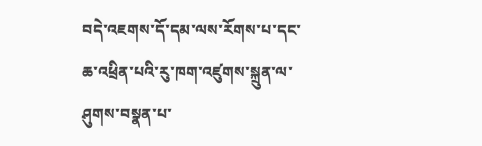བདེ་འཇགས་དོ་དམ་ལས་རོགས་པ་དང་ཆ་འཕྲིན་པའི་རུ་ཁག་འཛུགས་སྐྲུན་ལ་ཤུགས་བསྣན་པ་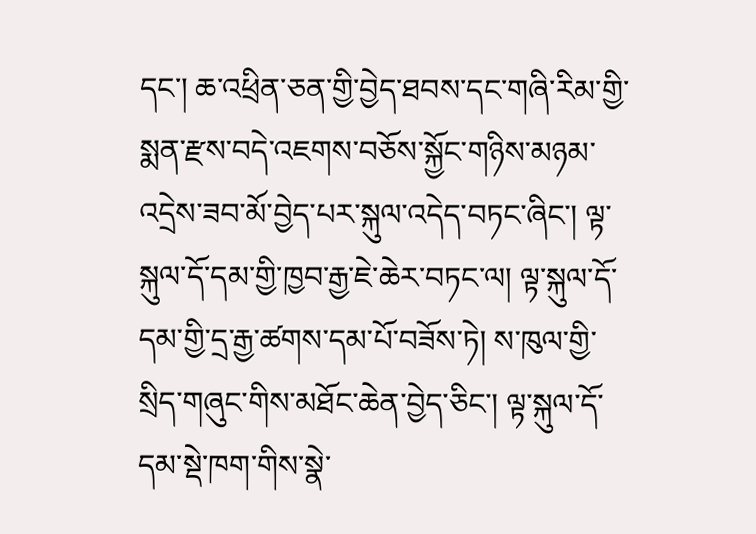དང་། ཆ་འཕྲིན་ཅན་གྱི་བྱེད་ཐབས་དང་གཞི་རིམ་གྱི་སྨན་རྫས་བདེ་འཇགས་བཅོས་སྐྱོང་གཉིས་མཉམ་འདྲེས་ཟབ་མོ་བྱེད་པར་སྐུལ་འདེད་བཏང་ཞིང་། ལྟ་སྐུལ་དོ་དམ་གྱི་ཁྱབ་རྒྱ་ཇེ་ཆེར་བཏང་ལ། ལྟ་སྐུལ་དོ་དམ་གྱི་དྲ་རྒྱ་ཚགས་དམ་པོ་བཟོས་ཏེ། ས་ཁུལ་གྱི་སྲིད་གཞུང་གིས་མཐོང་ཆེན་བྱེད་ཅིང་། ལྟ་སྐུལ་དོ་དམ་སྡེ་ཁག་གིས་སྣེ་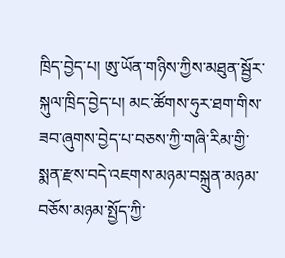ཁྲིད་བྱེད་པ། ཨུ་ཡོན་གཉིས་ཀྱིས་མཐུན་སྦྱོར་སྐུལ་ཁྲིད་བྱེད་པ། མང་ཚོགས་ཧུར་ཐག་གིས་ཟབ་ཞུགས་བྱེད་པ་བཅས་ཀྱི་གཞི་རིམ་གྱི་སྨན་རྫས་བདེ་འཇགས་མཉམ་བསྐྲུན་མཉམ་བཅོས་མཉམ་སྤྱོད་ཀྱི་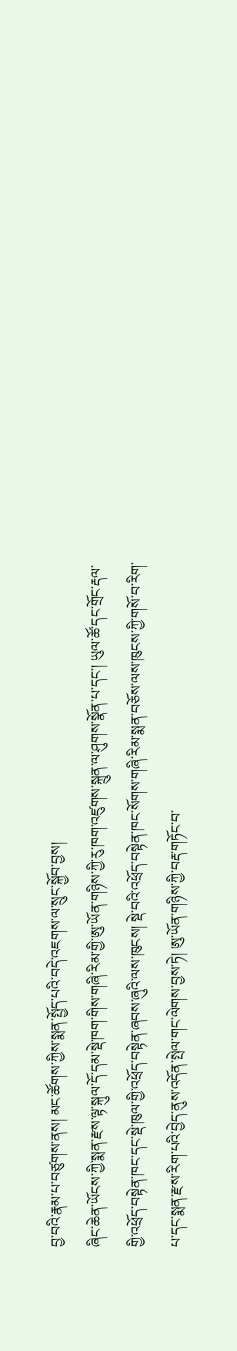བྱ་བའི་རྣམ་པ་བཙུགས་ནས། མང་ཚོགས་ཀྱིས་སྨན་སྤྱོད་པའི་བདེ་འཇགས་ལ་སྲུང་སྐྱོབ་བྱས།
ཞིང་ཆེན་ཡོངས་ཀྱི་སྨན་རྫས་ལྟ་སྐུལ་དོ་དམ་སྡེ་ཁག་གིས་གཞི་རིམ་གྱི་ཨུ་ཡོན་གཉིས་ཀྱི་རུ་ཁག་འཛུགས་སྐྲུན་ལ་ཤུགས་སྣོན་པ་དང་། ཡུལ་ཚོ་དང་གྲོང་རྡལ་གྱི་འཕྲོད་བསྟེན་ཁང་དང་སྡེ་ཁུལ་གྱི་འཕྲོད་བསྟེན་ཞབས་ཞུའི་ལས་ཁུངས། སྡེ་བའི་འཕྲོད་བསྟེན་ཁང་སོགས་གཞི་རིམ་སྨན་བཅོས་ལས་ཁུངས་ཀྱི་གསོ་བ་རིག་པ་དང་སྨན་རྫས་རིག་པའི་བྱེད་ནུས་འདོན་སྤེལ་གང་ལེགས་བྱས་ཏེ། ཨུ་ཡོན་གཉིས་ཀྱི་བརྡ་གཏོང་བ་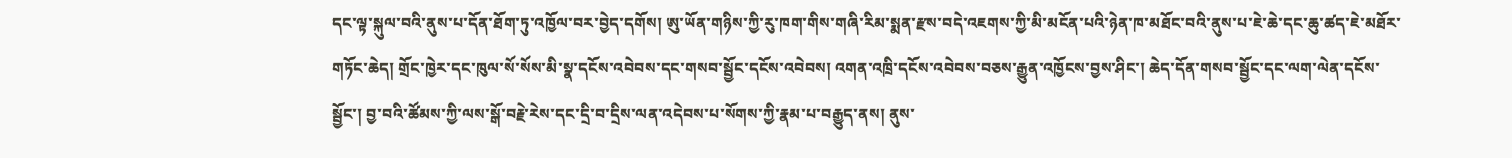དང་ལྟ་སྐུལ་བའི་ནུས་པ་དོན་ཐོག་ཏུ་འཁྱོལ་བར་བྱེད་དགོས། ཨུ་ཡོན་གཉིས་ཀྱི་རུ་ཁག་གིས་གཞི་རིམ་སྨན་རྫས་བདེ་འཇགས་ཀྱི་མི་མངོན་པའི་ཉེན་ཁ་མཐོང་བའི་ནུས་པ་ཇེ་ཆེ་དང་ཆུ་ཚད་ཇེ་མཐོར་གཏོང་ཆེད། གྲོང་ཁྱེར་དང་ཁུལ་སོ་སོས་མི་སྣ་དངོས་འབེབས་དང་གསབ་སྦྱོང་དངོས་འབེབས། འགན་འཁྲི་དངོས་འབེབས་བཅས་རྒྱུན་འཁྱོངས་བྱས་ཤིང་། ཆེད་དོན་གསབ་སྦྱོང་དང་ལག་ལེན་དངོས་སྦྱོང་། བྱ་བའི་ཚོམས་ཀྱི་ལས་སྒོ་བརྗེ་རེས་དང་དྲི་བ་དྲིས་ལན་འདེབས་པ་སོགས་ཀྱི་རྣམ་པ་བརྒྱུད་ནས། ནུས་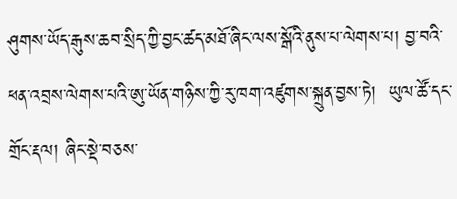ཤུགས་ཡོད་རྒུས་ཆབ་སྲིད་ཀྱི་བྱང་ཚད་མཐོ་ཞིང་ལས་སྒོའི་ནུས་པ་ལེགས་པ། བྱ་བའི་ཕན་འབྲས་ལེགས་པའི་ཨུ་ཡོན་གཉིས་ཀྱི་རུ་ཁག་འཛུགས་སྐྲུན་བྱས་ཏེ།  ཡུལ་ཚོ་དང་གྲོང་རྡལ། ཞིང་སྡེ་བཅས་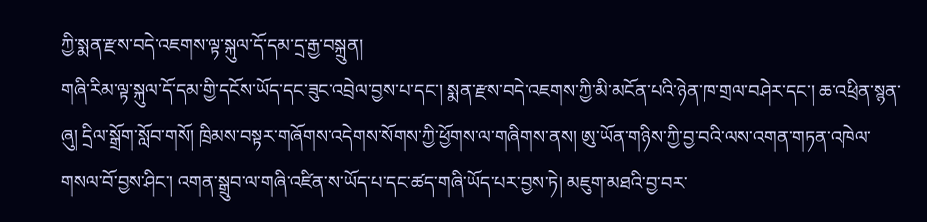ཀྱི་སྨན་རྫས་བདེ་འཇགས་ལྟ་སྐུལ་དོ་དམ་དྲ་རྒྱ་བསྐྲུན།
གཞི་རིམ་ལྟ་སྐུལ་དོ་དམ་གྱི་དངོས་ཡོད་དང་ཟུང་འབྲེལ་བྱས་པ་དང་། སྨན་རྫས་བདེ་འཇགས་ཀྱི་མི་མངོན་པའི་ཉེན་ཁ་གྲལ་བཤེར་དང་། ཆ་འཕྲིན་སྙན་ཞུ། དྲིལ་སྒྲོག་སློབ་གསོ། ཁྲིམས་བསྟར་གཞོགས་འདེགས་སོགས་ཀྱི་ཕྱོགས་ལ་གཞིགས་ནས། ཨུ་ཡོན་གཉིས་ཀྱི་བྱ་བའི་ལས་འགན་གཏན་འཁེལ་གསལ་བོ་བྱས་ཤིང་། འགན་སྒྲུབ་ལ་གཞི་འཛིན་ས་ཡོད་པ་དང་ཚད་གཞི་ཡོད་པར་བྱས་ཏེ། མཇུག་མཐའི་བྱ་བར་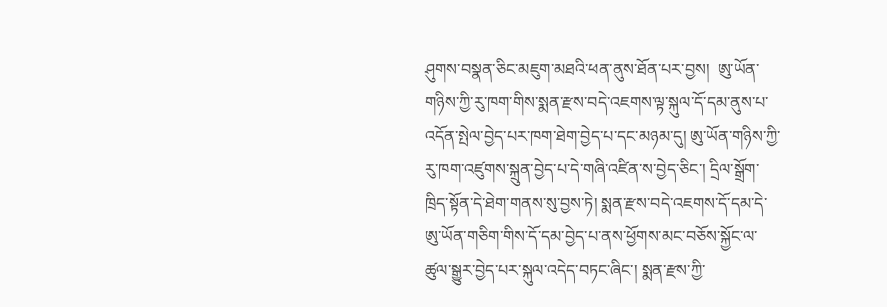ཤུགས་བསྣན་ཅིང་མཇུག་མཐའི་ཕན་ནུས་ཐོན་པར་བྱས།  ཨུ་ཡོན་གཉིས་ཀྱི་རུ་ཁག་གིས་སྨན་རྫས་བདེ་འཇགས་ལྟ་སྐུལ་དོ་དམ་ནུས་པ་འདོན་སྤེལ་བྱེད་པར་ཁག་ཐེག་བྱེད་པ་དང་མཉམ་དུ། ཨུ་ཡོན་གཉིས་ཀྱི་རུ་ཁག་འཛུགས་སྐྲུན་བྱེད་པ་དེ་གཞི་འཛིན་ས་བྱེད་ཅིང་། དྲིལ་སྒྲོག་ཁྲིད་སྟོན་དེ་ཐེག་གནས་སུ་བྱས་ཏེ། སྨན་རྫས་བདེ་འཇགས་དོ་དམ་དེ་ཨུ་ཡོན་གཅིག་གིས་དོ་དམ་བྱེད་པ་ནས་ཕྱོགས་མང་བཅོས་སྐྱོང་ལ་ཚུལ་སྒྱུར་བྱེད་པར་སྐུལ་འདེད་བཏང་ཞིང་། སྨན་རྫས་ཀྱི་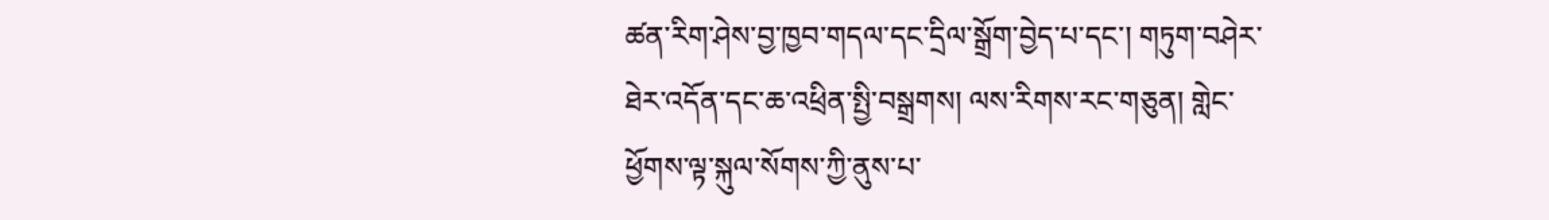ཚན་རིག་ཤེས་བྱ་ཁྱབ་གདལ་དང་དྲིལ་སྒྲོག་བྱེད་པ་དང་། གཏུག་བཤེར་ཐེར་འདོན་དང་ཆ་འཕྲིན་སྤྱི་བསྒྲགས། ལས་རིགས་རང་གཅུན། གླེང་ཕྱོགས་ལྟ་སྐུལ་སོགས་ཀྱི་ནུས་པ་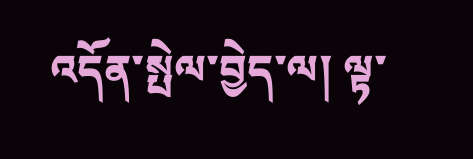འདོན་སྤེལ་བྱེད་ལ། ལྟ་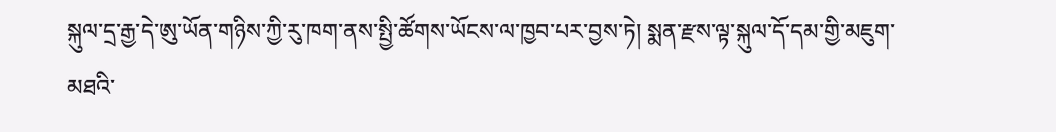སྐུལ་དྲ་རྒྱ་དེ་ཨུ་ཡོན་གཉིས་ཀྱི་རུ་ཁག་ནས་སྤྱི་ཚོགས་ཡོངས་ལ་ཁྱབ་པར་བྱས་ཏེ། སྨན་རྫས་ལྟ་སྐུལ་དོ་དམ་གྱི་མཇུག་མཐའི་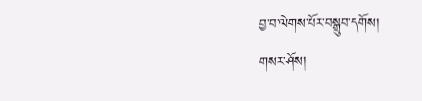བྱ་བ་ལེགས་པོར་བསྒྲུབ་དགོས།
གསར་ཤོས།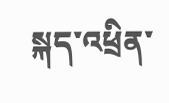སྐད་འཕྲིན་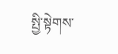སྤྱི་སྟེགས་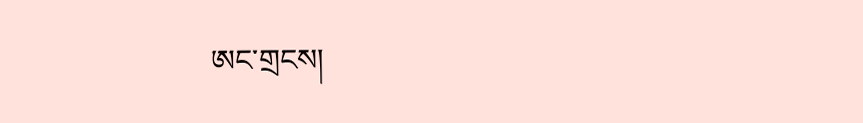ཨང་གྲངས།